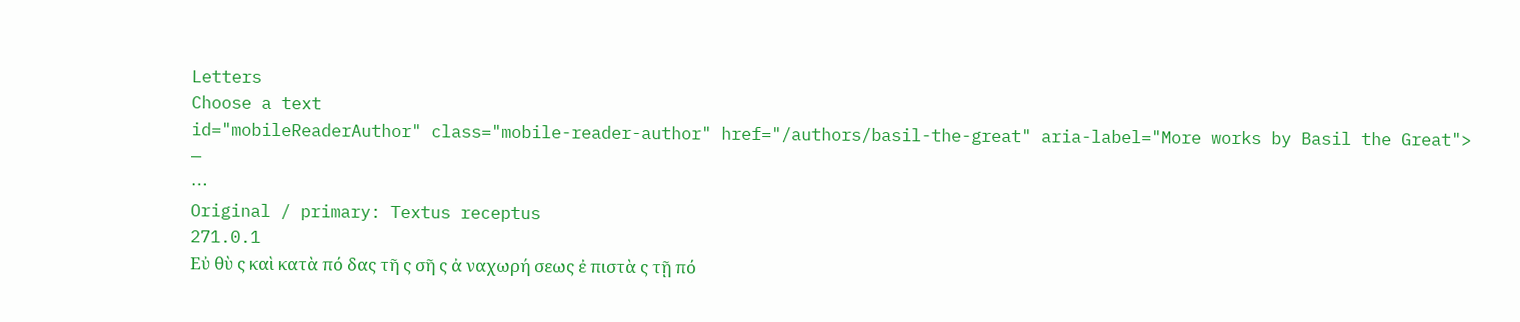Letters
Choose a text
id="mobileReaderAuthor" class="mobile-reader-author" href="/authors/basil-the-great" aria-label="More works by Basil the Great">
—
⋯
Original / primary: Textus receptus
271.0.1
Εὐ θὺ ς καὶ κατὰ πό δας τῆ ς σῆ ς ἀ ναχωρή σεως ἐ πιστὰ ς τῇ πό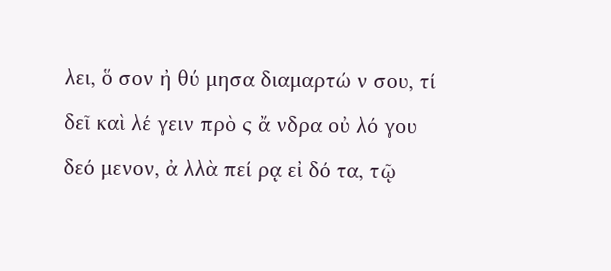λει, ὅ σον ἠ θύ μησα διαμαρτώ ν σου, τί δεῖ καὶ λέ γειν πρὸ ς ἄ νδρα οὐ λό γου δεό μενον, ἀ λλὰ πεί ρᾳ εἰ δό τα, τῷ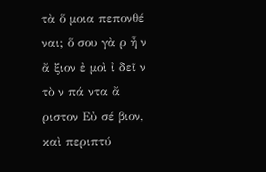τὰ ὅ μοια πεπονθέ ναι; ὅ σου γὰ ρ ἦ ν ἄ ξιον ἐ μοὶ ἰ δεῖ ν τὸ ν πά ντα ἄ ριστον Εὐ σέ βιον, καὶ περιπτύ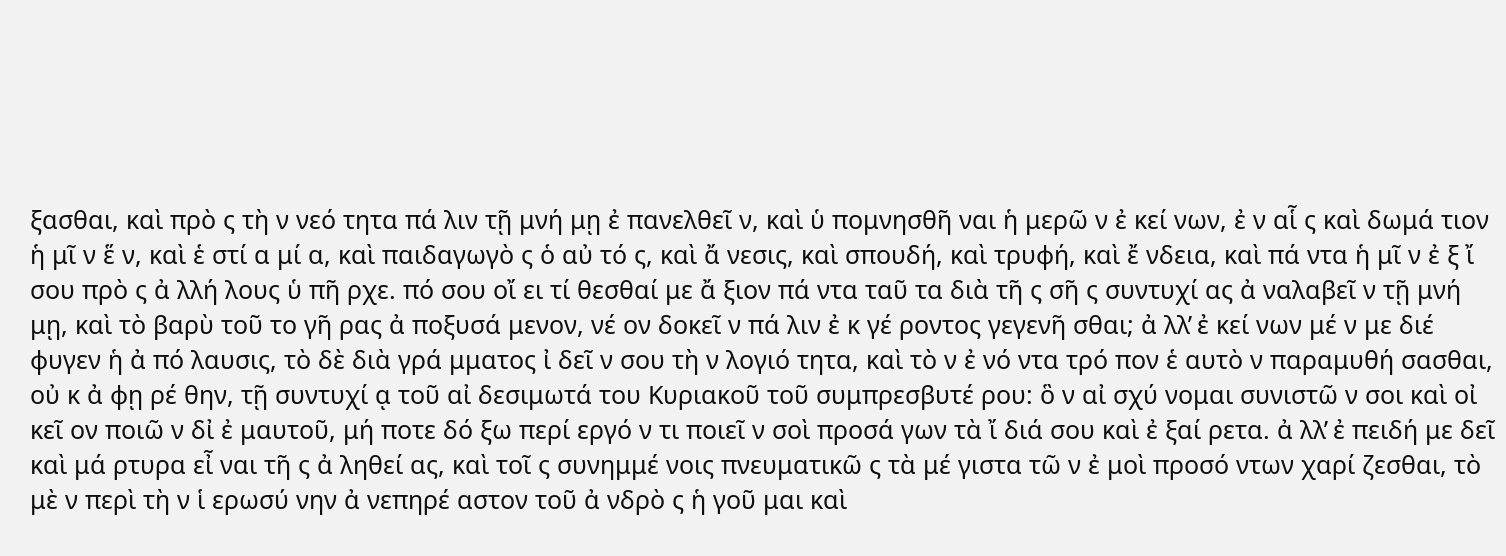ξασθαι, καὶ πρὸ ς τὴ ν νεό τητα πά λιν τῇ μνή μῃ ἐ πανελθεῖ ν, καὶ ὑ πομνησθῆ ναι ἡ μερῶ ν ἐ κεί νων, ἐ ν αἷ ς καὶ δωμά τιον ἡ μῖ ν ἕ ν, καὶ ἑ στί α μί α, καὶ παιδαγωγὸ ς ὁ αὐ τό ς, καὶ ἄ νεσις, καὶ σπουδή, καὶ τρυφή, καὶ ἔ νδεια, καὶ πά ντα ἡ μῖ ν ἐ ξ ἴ σου πρὸ ς ἀ λλή λους ὑ πῆ ρχε. πό σου οἴ ει τί θεσθαί με ἄ ξιον πά ντα ταῦ τα διὰ τῆ ς σῆ ς συντυχί ας ἀ ναλαβεῖ ν τῇ μνή μῃ, καὶ τὸ βαρὺ τοῦ το γῆ ρας ἀ ποξυσά μενον, νέ ον δοκεῖ ν πά λιν ἐ κ γέ ροντος γεγενῆ σθαι; ἀ λλ̓ ἐ κεί νων μέ ν με διέ φυγεν ἡ ἀ πό λαυσις, τὸ δὲ διὰ γρά μματος ἰ δεῖ ν σου τὴ ν λογιό τητα, καὶ τὸ ν ἐ νό ντα τρό πον ἑ αυτὸ ν παραμυθή σασθαι, οὐ κ ἀ φῃ ρέ θην, τῇ συντυχί ᾳ τοῦ αἰ δεσιμωτά του Κυριακοῦ τοῦ συμπρεσβυτέ ρου: ὃ ν αἰ σχύ νομαι συνιστῶ ν σοι καὶ οἰ κεῖ ον ποιῶ ν δἰ ἐ μαυτοῦ, μή ποτε δό ξω περί εργό ν τι ποιεῖ ν σοὶ προσά γων τὰ ἴ διά σου καὶ ἐ ξαί ρετα. ἀ λλ̓ ἐ πειδή με δεῖ καὶ μά ρτυρα εἶ ναι τῆ ς ἀ ληθεί ας, καὶ τοῖ ς συνημμέ νοις πνευματικῶ ς τὰ μέ γιστα τῶ ν ἐ μοὶ προσό ντων χαρί ζεσθαι, τὸ μὲ ν περὶ τὴ ν ἱ ερωσύ νην ἀ νεπηρέ αστον τοῦ ἀ νδρὸ ς ἡ γοῦ μαι καὶ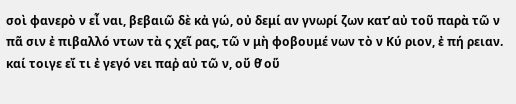σοὶ φανερὸ ν εἶ ναι, βεβαιῶ δὲ κἀ γώ, οὐ δεμί αν γνωρί ζων κατ̓ αὐ τοῦ παρὰ τῶ ν πᾶ σιν ἐ πιβαλλό ντων τὰ ς χεῖ ρας, τῶ ν μὴ φοβουμέ νων τὸ ν Κύ ριον, ἐ πή ρειαν. καί τοιγε εἴ τι ἐ γεγό νει παῤ αὐ τῶ ν, οὔ θ̓ οὕ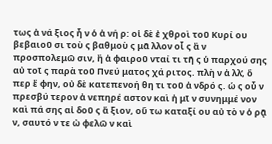τως ἀ νά ξιος ἦ ν ὁ ἀ νή ρ: οἱ δὲ ἐ χθροὶ τοῦ Κυρί ου βεβαιοῦ σι τοὺ ς βαθμοὺ ς μᾶ λλον οἷ ς ἂ ν προσπολεμῶ σιν, ἢ ἀ φαιροῦ νταί τι τῆ ς ὑ παρχού σης αὐ τοῖ ς παρὰ τοῦ Πνεύ ματος χά ριτος. πλὴ ν ἀ λλ̓, ὅ περ ἔ φην, οὐ δὲ κατεπενοή θη τι τοῦ ἀ νδρό ς. ὡ ς οὖ ν πρεσβύ τερον ἀ νεπηρέ αστον καὶ ἡ μῖ ν συνημμέ νον καὶ πά σης αἰ δοῦ ς ἄ ξιον, οὕ τω καταξί ου αὐ τὸ ν ὁ ρᾷ ν, σαυτό ν τε ὠ φελῶ ν καὶ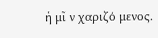ἡ μῖ ν χαριζό μενος.